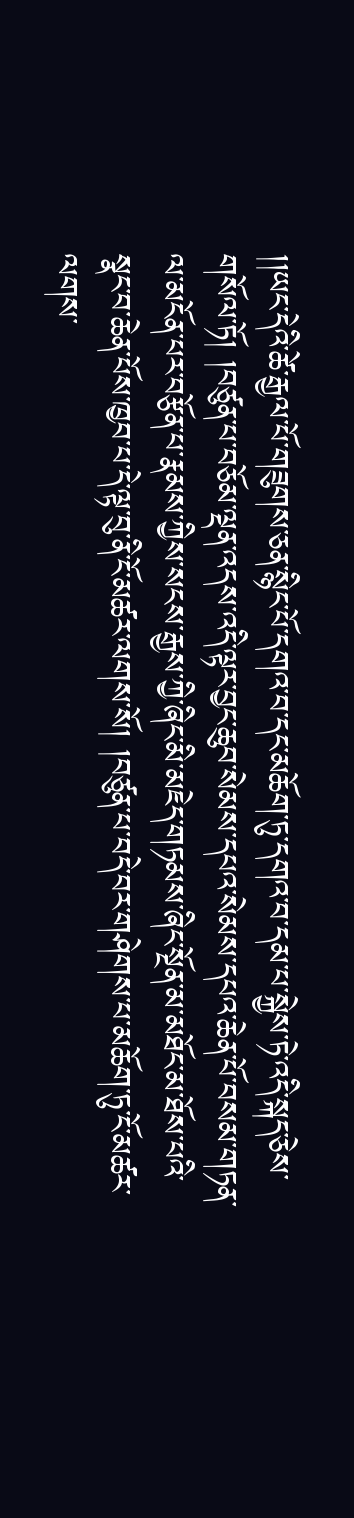།།ཡང་དེའི་ཚེ་རྒྱལ་པོ་གཟུགས་ཅན་སྙིང་པོ་དགའ་བ་དང་མཆོག་ཏུ་དགའ་བ་དམ་པ་སྐྱེས་ཏེ་འདི་སྐད་ཅེས་གསོལ་ཏོ། །བཙུན་པ་བཅོམ་ལྡན་འདས་འདི་ལྟར་བྱང་ཆུབ་སེམས་དཔའ་སེམས་དཔའ་ཆེན་པོ་བསམ་གཏན་ལ་མངོན་པར་བརྩོན་པ་རྣམས་ཀྱིས་སངས་རྒྱས་ཀྱི་ཞིང་མི་མཇེད་གཏམས་ཞིང་སྔོན་མ་མཐོང་མ་ཐོས་པའི་སྣང་བ་ཆེན་པོས་ཁྱབ་པ་དེ་ལྟ་བུ་ནི་ངོ་མཚར་ལགས་སོ། །བཙུན་པ་བདེ་བར་གཤེགས་པ་མཆོག་ཏུ་ངོ་མཚར་ལགས་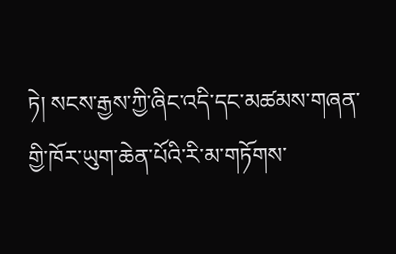ཏེ། སངས་རྒྱས་ཀྱི་ཞིང་འདི་དང་མཚམས་གཞན་གྱི་ཁོར་ཡུག་ཆེན་པོའི་རི་མ་གཏོགས་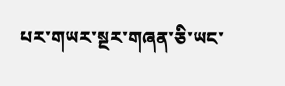པར་གཡར་སྔར་གཞན་ཅི་ཡང་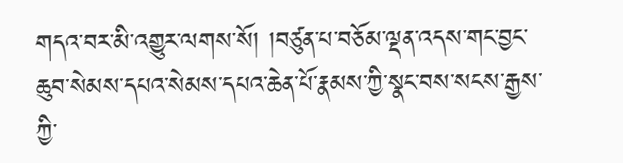གདའ་བར་མི་འགྱུར་ལགས་སོ། །བཙུན་པ་བཅོམ་ལྡན་འདས་གང་བྱང་ཆུབ་སེམས་དཔའ་སེམས་དཔའ་ཆེན་པོ་རྣམས་ཀྱི་སྣང་བས་སངས་རྒྱས་ཀྱི་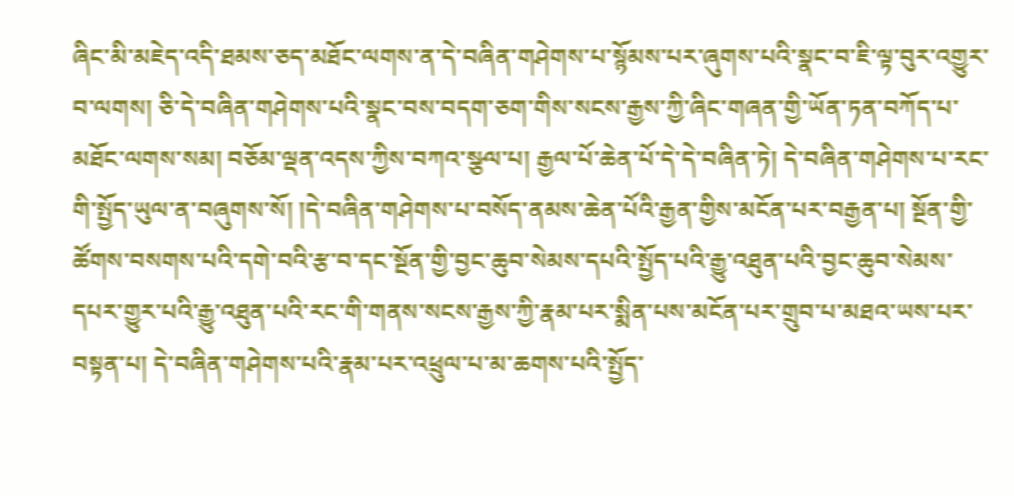ཞིང་མི་མཇེད་འདི་ཐམས་ཅད་མཐོང་ལགས་ན་དེ་བཞིན་གཤེགས་པ་སྙོམས་པར་ཞུགས་པའི་སྣང་བ་ཇི་ལྟ་བུར་འགྱུར་བ་ལགས། ཅི་དེ་བཞིན་གཤེགས་པའི་སྣང་བས་བདག་ཅག་གིས་སངས་རྒྱས་ཀྱི་ཞིང་གཞན་གྱི་ཡོན་ཏན་བཀོད་པ་མཐོང་ལགས་སམ། བཅོམ་ལྡན་འདས་ཀྱིས་བཀའ་སྩལ་པ། རྒྱལ་པོ་ཆེན་པོ་དེ་དེ་བཞིན་ཏེ། དེ་བཞིན་གཤེགས་པ་རང་གི་སྤྱོད་ཡུལ་ན་བཞུགས་སོ། །དེ་བཞིན་གཤེགས་པ་བསོད་ནམས་ཆེན་པོའི་རྒྱན་གྱིས་མངོན་པར་བརྒྱན་པ། སྔོན་གྱི་ཚོགས་བསགས་པའི་དགེ་བའི་རྩ་བ་དང་སྔོན་གྱི་བྱང་ཆུབ་སེམས་དཔའི་སྤྱོད་པའི་རྒྱུ་འཐུན་པའི་བྱང་ཆུབ་སེམས་དཔར་གྱུར་པའི་རྒྱུ་འཐུན་པའི་རང་གི་གནས་སངས་རྒྱས་ཀྱི་རྣམ་པར་སྨིན་པས་མངོན་པར་གྲུབ་པ་མཐའ་ཡས་པར་བསྟན་པ། དེ་བཞིན་གཤེགས་པའི་རྣམ་པར་འཕྲུལ་པ་མ་ཆགས་པའི་སྤྱོད་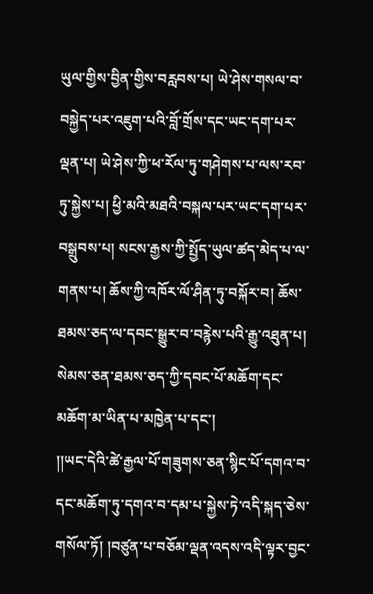ཡུལ་གྱིས་བྱིན་གྱིས་བརླབས་པ། ཡེ་ཤེས་གསལ་བ་བསྐྱེད་པར་འཇུག་པའི་བློ་གྲོས་དང་ཡང་དག་པར་ལྡན་པ། ཡེ་ཤེས་ཀྱི་ཕ་རོལ་ཏུ་གཤེགས་པ་ལས་རབ་ཏུ་སྐྱེས་པ། ཕྱི་མའི་མཐའི་བསྐལ་པར་ཡང་དག་པར་བསྒྲུབས་པ། སངས་རྒྱས་ཀྱི་སྤྱོད་ཡུལ་ཚད་མེད་པ་ལ་གནས་པ། ཆོས་ཀྱི་འཁོར་ལོ་ཤིན་ཏུ་བསྐོར་བ། ཆོས་ཐམས་ཅད་ལ་དབང་སྒྱུར་བ་བརྙེས་པའི་རྒྱུ་འཐུན་པ། སེམས་ཅན་ཐམས་ཅད་ཀྱི་དབང་པོ་མཆོག་དང་མཆོག་མ་ཡིན་པ་མཁྱེན་པ་དང་།
།།ཡང་དེའི་ཚེ་རྒྱལ་པོ་གཟུགས་ཅན་སྙིང་པོ་དགའ་བ་དང་མཆོག་ཏུ་དགའ་བ་དམ་པ་སྐྱེས་ཏེ་འདི་སྐད་ཅེས་གསོལ་ཏོ། །བཙུན་པ་བཅོམ་ལྡན་འདས་འདི་ལྟར་བྱང་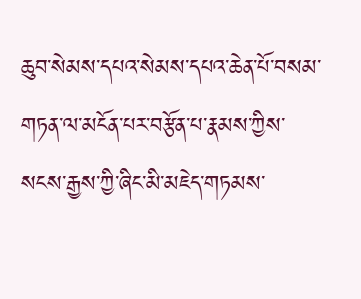ཆུབ་སེམས་དཔའ་སེམས་དཔའ་ཆེན་པོ་བསམ་གཏན་ལ་མངོན་པར་བརྩོན་པ་རྣམས་ཀྱིས་སངས་རྒྱས་ཀྱི་ཞིང་མི་མཇེད་གཏམས་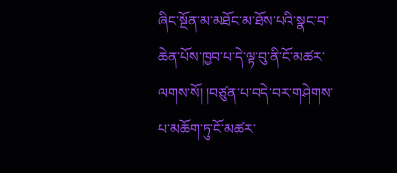ཞིང་སྔོན་མ་མཐོང་མ་ཐོས་པའི་སྣང་བ་ཆེན་པོས་ཁྱབ་པ་དེ་ལྟ་བུ་ནི་ངོ་མཚར་ལགས་སོ། །བཙུན་པ་བདེ་བར་གཤེགས་པ་མཆོག་ཏུ་ངོ་མཚར་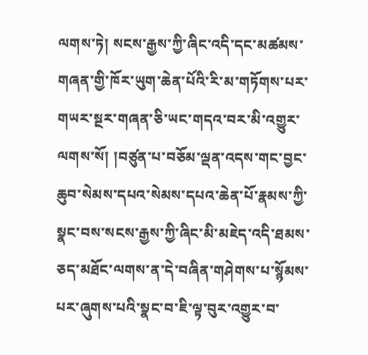ལགས་ཏེ། སངས་རྒྱས་ཀྱི་ཞིང་འདི་དང་མཚམས་གཞན་གྱི་ཁོར་ཡུག་ཆེན་པོའི་རི་མ་གཏོགས་པར་གཡར་སྔར་གཞན་ཅི་ཡང་གདའ་བར་མི་འགྱུར་ལགས་སོ། །བཙུན་པ་བཅོམ་ལྡན་འདས་གང་བྱང་ཆུབ་སེམས་དཔའ་སེམས་དཔའ་ཆེན་པོ་རྣམས་ཀྱི་སྣང་བས་སངས་རྒྱས་ཀྱི་ཞིང་མི་མཇེད་འདི་ཐམས་ཅད་མཐོང་ལགས་ན་དེ་བཞིན་གཤེགས་པ་སྙོམས་པར་ཞུགས་པའི་སྣང་བ་ཇི་ལྟ་བུར་འགྱུར་བ་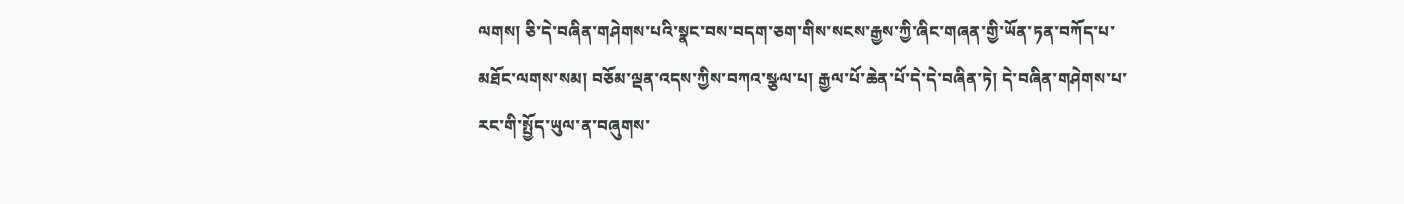ལགས། ཅི་དེ་བཞིན་གཤེགས་པའི་སྣང་བས་བདག་ཅག་གིས་སངས་རྒྱས་ཀྱི་ཞིང་གཞན་གྱི་ཡོན་ཏན་བཀོད་པ་མཐོང་ལགས་སམ། བཅོམ་ལྡན་འདས་ཀྱིས་བཀའ་སྩལ་པ། རྒྱལ་པོ་ཆེན་པོ་དེ་དེ་བཞིན་ཏེ། དེ་བཞིན་གཤེགས་པ་རང་གི་སྤྱོད་ཡུལ་ན་བཞུགས་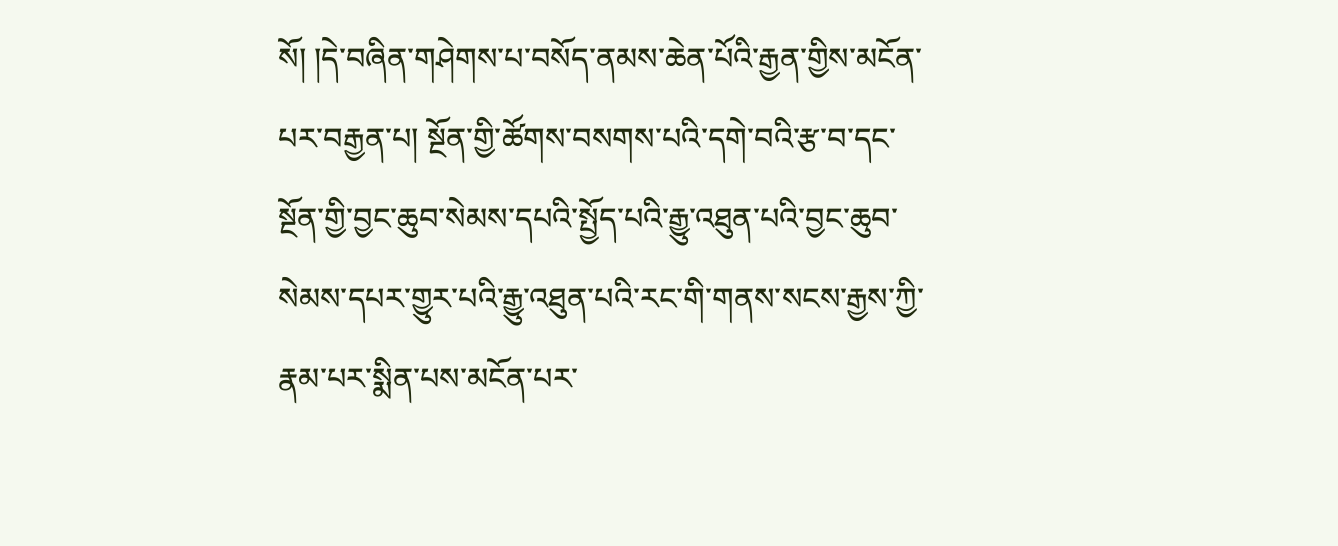སོ། །དེ་བཞིན་གཤེགས་པ་བསོད་ནམས་ཆེན་པོའི་རྒྱན་གྱིས་མངོན་པར་བརྒྱན་པ། སྔོན་གྱི་ཚོགས་བསགས་པའི་དགེ་བའི་རྩ་བ་དང་སྔོན་གྱི་བྱང་ཆུབ་སེམས་དཔའི་སྤྱོད་པའི་རྒྱུ་འཐུན་པའི་བྱང་ཆུབ་སེམས་དཔར་གྱུར་པའི་རྒྱུ་འཐུན་པའི་རང་གི་གནས་སངས་རྒྱས་ཀྱི་རྣམ་པར་སྨིན་པས་མངོན་པར་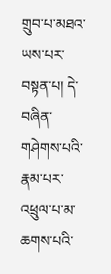གྲུབ་པ་མཐའ་ཡས་པར་བསྟན་པ། དེ་བཞིན་གཤེགས་པའི་རྣམ་པར་འཕྲུལ་པ་མ་ཆགས་པའི་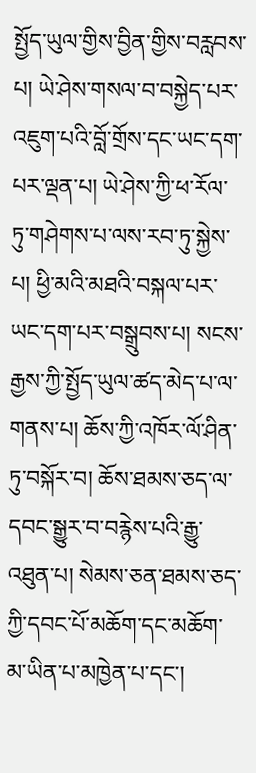སྤྱོད་ཡུལ་གྱིས་བྱིན་གྱིས་བརླབས་པ། ཡེ་ཤེས་གསལ་བ་བསྐྱེད་པར་འཇུག་པའི་བློ་གྲོས་དང་ཡང་དག་པར་ལྡན་པ། ཡེ་ཤེས་ཀྱི་ཕ་རོལ་ཏུ་གཤེགས་པ་ལས་རབ་ཏུ་སྐྱེས་པ། ཕྱི་མའི་མཐའི་བསྐལ་པར་ཡང་དག་པར་བསྒྲུབས་པ། སངས་རྒྱས་ཀྱི་སྤྱོད་ཡུལ་ཚད་མེད་པ་ལ་གནས་པ། ཆོས་ཀྱི་འཁོར་ལོ་ཤིན་ཏུ་བསྐོར་བ། ཆོས་ཐམས་ཅད་ལ་དབང་སྒྱུར་བ་བརྙེས་པའི་རྒྱུ་འཐུན་པ། སེམས་ཅན་ཐམས་ཅད་ཀྱི་དབང་པོ་མཆོག་དང་མཆོག་མ་ཡིན་པ་མཁྱེན་པ་དང་།